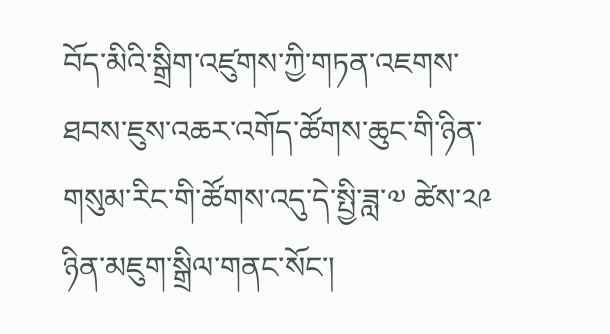བོད་མིའི་སྒྲིག་འཛུགས་ཀྱི་གཏན་འཇགས་ཐབས་ཇུས་འཆར་འགོད་ཚོགས་ཆུང་གི་ཉིན་གསུམ་རིང་གི་ཚོགས་འདུ་དེ་སྤྱི་ཟླ་༧ ཚེས་༢༩ ཉིན་མཇུག་སྒྲིལ་གནང་སོང་།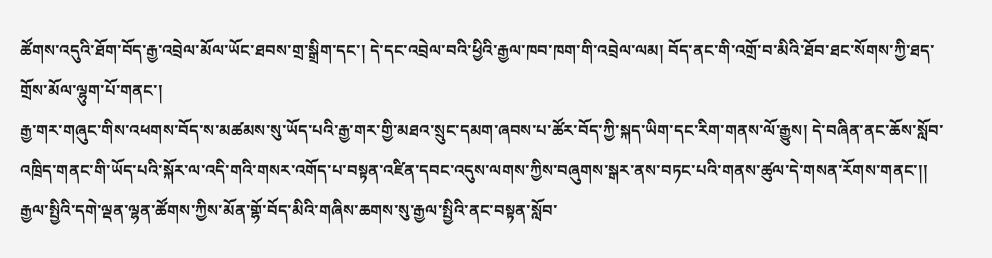ཚོགས་འདུའི་ཐོག་བོད་རྒྱ་འབྲེལ་མོལ་ཡོང་ཐབས་གྲ་སྒྲིག་དང་། དེ་དང་འབྲེལ་བའི་ཕྱིའི་རྒྱལ་ཁབ་ཁག་གི་འབྲེལ་ལམ། བོད་ནང་གི་འགྲོ་བ་མིའི་ཐོབ་ཐང་སོགས་ཀྱི་ཐད་གྲོས་མོལ་ལྷུག་པོ་གནང་།
རྒྱ་གར་གཞུང་གིས་འཕགས་བོད་ས་མཚམས་སུ་ཡོད་པའི་རྒྱ་གར་གྱི་མཐའ་སྲུང་དམག་ཞབས་པ་ཚོར་བོད་ཀྱི་སྐད་ཡིག་དང་རིག་གནས་ལོ་རྒྱུས། དེ་བཞིན་ནང་ཆོས་སློབ་འཁྲིད་གནང་གི་ཡོད་པའི་སྐོར་ལ་འདི་གའི་གསར་འགོད་པ་བསྟན་འཛིན་དབང་འདུས་ལགས་ཀྱིས་བཞུགས་སྒར་ནས་བཏང་པའི་གནས་ཚུལ་དེ་གསན་རོགས་གནང་།།
རྒྱལ་སྤྱིའི་དགེ་ལྡན་ལྷན་ཚོགས་ཀྱིས་མོན་གྷོ་བོད་མིའི་གཞིས་ཆགས་སུ་རྒྱལ་སྤྱིའི་ནང་བསྟན་སློབ་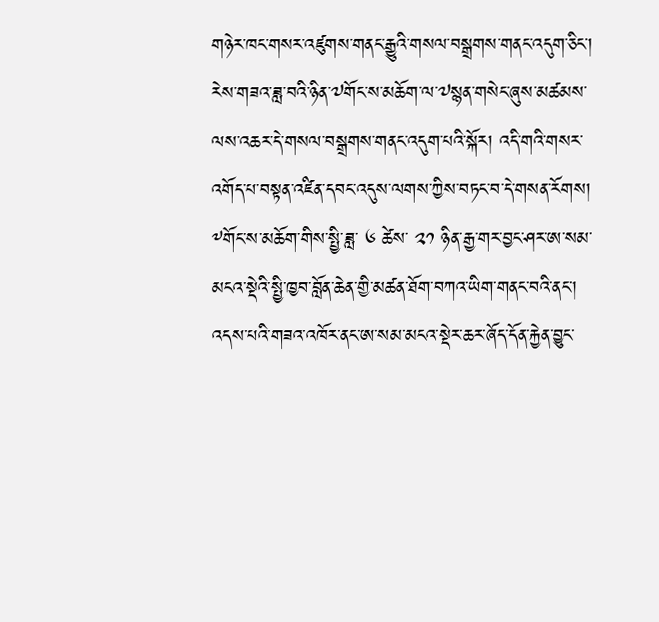གཉེར་ཁང་གསར་འཛུགས་གནང་རྒྱུའི་གསལ་བསྒྲགས་གནང་འདུག་ཅིང་། རེས་གཟའ་ཟླ་བའི་ཉིན་༧གོང་ས་མཆོག་ལ་༧སྙན་གསེང་ཞུས་མཚམས་ལས་འཆར་དེ་གསལ་བསྒྲགས་གནང་འདུག་པའི་སྐོར། འདི་གའི་གསར་འགོད་པ་བསྟན་འཛིན་དབང་འདུས་ལགས་ཀྱིས་བཏང་བ་དེ་གསན་རོགས།
༸གོང་ས་མཆོག་གིས་སྤྱི་ཟླ་ ༦ ཚེས་ ༢༡ ཉིན་རྒྱ་གར་བྱང་ཤར་ཨ་སམ་མངའ་སྡེའི་སྤྱི་ཁྱབ་བློན་ཆེན་གྱི་མཚན་ཐོག་བཀའ་ཡིག་གནང་བའི་ནང་། འདས་པའི་གཟའ་འཁོར་ནང་ཨ་སམ་མངའ་སྡེར་ཆར་ཞོད་དོན་རྐྱེན་བྱུང་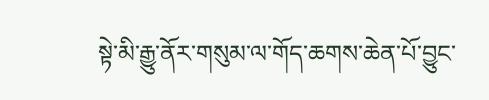སྟེ་མི་རྒྱུ་ནོར་གསུམ་ལ་གོད་ཆགས་ཆེན་པོ་བྱུང་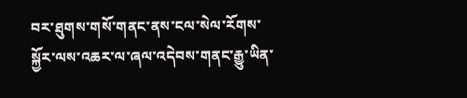བར་ཐུགས་གསོ་གནང་ནས་ངལ་སེལ་རོགས་སྐྱོར་ལས་འཆར་ལ་ཞལ་འདེབས་གནང་རྒྱུ་ཡིན་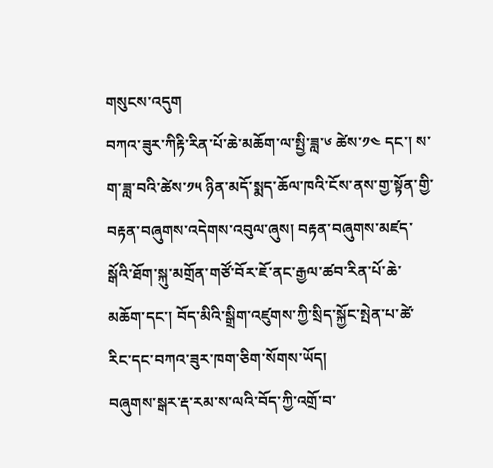གསུངས་འདུག
བཀའ་ཟུར་ཀིརྟི་རིན་པོ་ཆེ་མཆོག་ལ་སྤྱི་ཟླ་༦ ཚེས་༡༤ དང་། ས་ག་ཟླ་བའི་ཚེས་༡༥ ཉིན་མདོ་སྨད་ཆོལ་ཁའི་ངོས་ནས་གྱ་སྟོན་གྱི་བརྟན་བཞུགས་འདེགས་འབུལ་ཞུས། བརྟན་བཞུགས་མཛད་སྒོའི་ཐོག་སྐུ་མགྲོན་གཙོ་བོར་ཇོ་ནང་རྒྱལ་ཚབ་རིན་པོ་ཆེ་མཆོག་དང་། བོད་མིའི་སྒྲིག་འཛུགས་ཀྱི་སྲིད་སྐྱོང་སྤེན་པ་ཚེ་རིང་དང་བཀའ་ཟུར་ཁག་ཅིག་སོགས་ཡོད།
བཞུགས་སྒར་རྡ་རམ་ས་ལའི་བོད་ཀྱི་འགྲོ་བ་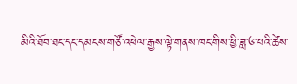མིའི་ཐོབ་ཐང་དང་དམངས་གཙོ་འཕེལ་རྒྱས་ལྟེ་གནས་ཁང་གིས་ཕྱི་ཟླ་༦་པའི་ཚེས་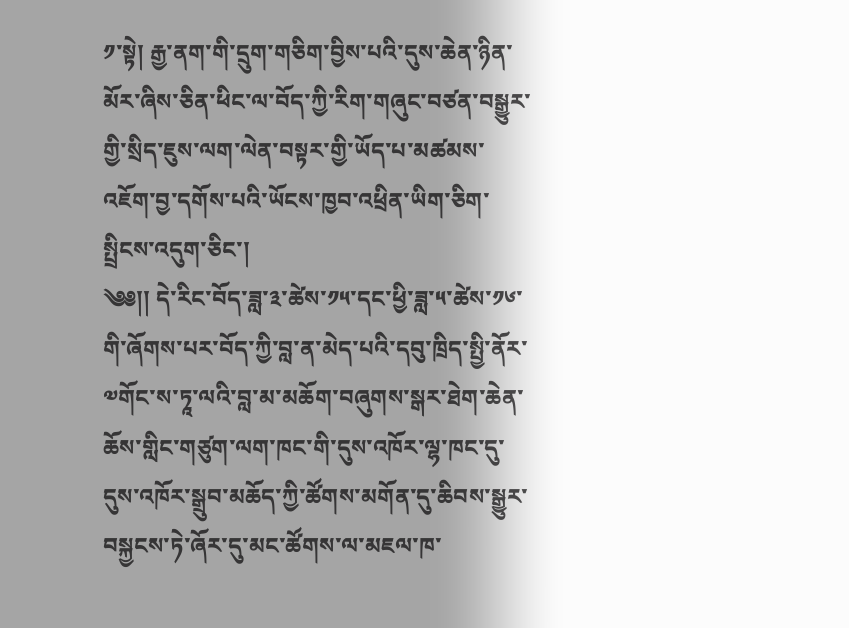༡་སྟེ། རྒྱ་ནག་གི་དྲུག་གཅིག་བྱིས་པའི་དུས་ཆེན་ཉིན་མོར་ཞིས་ཅིན་ཕིང་ལ་བོད་ཀྱི་རིག་གཞུང་བཙན་བསྒྱུར་གྱི་སྲིད་ཇུས་ལག་ལེན་བསྟར་གྱི་ཡོད་པ་མཚམས་འཇོག་བྱ་དགོས་པའི་ཡོངས་ཁྱབ་འཕྲིན་ཡིག་ཅིག་སྤྲིངས་འདུག་ཅིང་།
༄༅།། དེ་རིང་བོད་ཟླ་༣་ཚེས་༡༥་དང་ཕྱི་ཟླ་༥་ཚེས་༡༦་གི་ཞོགས་པར་བོད་ཀྱི་བླ་ན་མེད་པའི་དབུ་ཁྲིད་སྤྱི་ནོར་༧གོང་ས་ཏཱ་ལའི་བླ་མ་མཆོག་བཞུགས་སྒར་ཐེག་ཆེན་ཆོས་གླིང་གཙུག་ལག་ཁང་གི་དུས་འཁོར་ལྷ་ཁང་དུ་དུས་འཁོར་སྒྲུབ་མཆོད་ཀྱི་ཚོགས་མགོན་དུ་ཆིབས་སྒྱུར་བསྐྱངས་ཏེ་ཞོར་དུ་མང་ཚོགས་ལ་མཇལ་ཁ་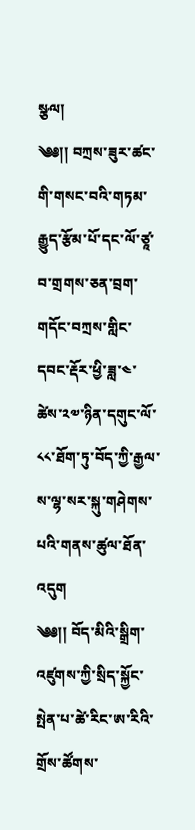སྩལ།
༄༅།། བཀྲས་ཟུར་ཚང་གི་གསང་བའི་གཏམ་རྒྱུད་རྩོམ་པོ་དང་ལོ་ཙཱ་བ་གྲགས་ཅན་བྲག་གདོང་བཀྲས་གླིང་དབང་རྡོར་ཕྱི་ཟླ་༤་ཚེས་༢༧་ཉིན་དགུང་ལོ་༨༨་ཐོག་ཏུ་བོད་ཀྱི་རྒྱལ་ས་ལྷ་སར་སྐུ་གཤེགས་པའི་གནས་ཚུལ་ཐོན་འདུག
༄༅།། བོད་མིའི་སྒྲིག་འཛུགས་ཀྱི་སྲིད་སྐྱོང་སྤེན་པ་ཚེ་རིང་ཨ་རིའི་གྲོས་ཚོགས་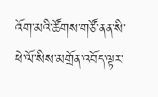འོག་མའི་ཚོགས་གཙོ་ནན་སི་ཕེ་ལོ་སིས་མགྲོན་འབོད་ལྟར་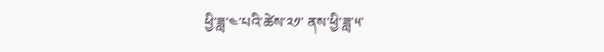ཕྱི་ཟླ་༤་པའི་ཚེས་༢༡་ ནས་ཕྱི་ཟླ་༥་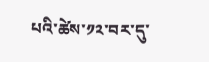པའི་ཚེས་༡༢་བར་དུ་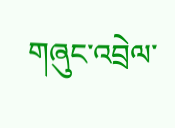གཞུང་འབྲེལ་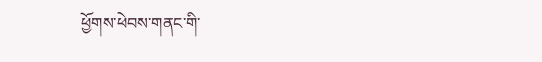ཕྱོགས་ཕེབས་གནང་གི་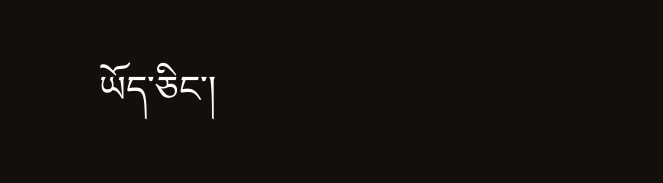ཡོད་ཅིང་།